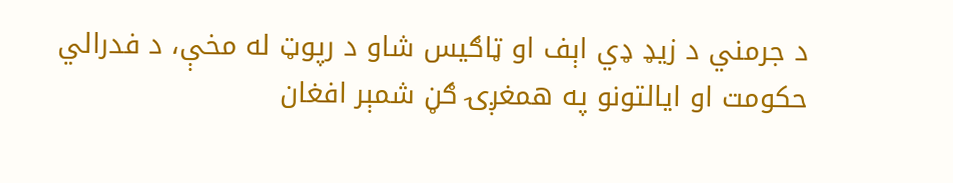د جرمني د زیډ ډي اېف او ټاګیس شاو د رپوټ له مخې، د فدرالي حکومت او ایالتونو په همغږۍ ګڼ شمېر افغان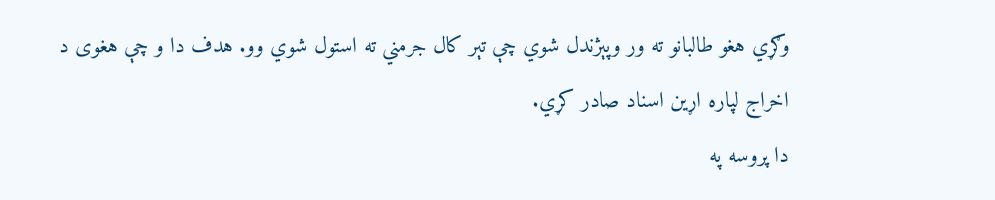وګړي هغو طالبانو ته ور وپېژندل شوي چې تېر کال جرمني ته استول شوي وو. هدف دا و چې هغوی د اخراج لپاره اړین اسناد صادر کړي.
دا پروسه په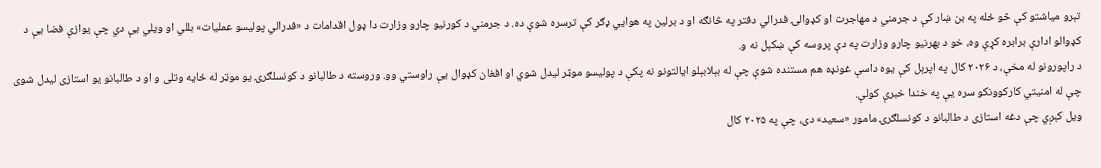تېرو میاشتو کې څو ځله په بن ښار کې د جرمني د مهاجرت او کډوالۍ فدرالي دفتر په څانګه او د برلین په هوايي ډګر کې ترسره شوې ده. د جرمني د کورنیو چارو وزارت دا ډول اقدامات د «فدرالي پولیسو عملیات» بللي او ویلي یې دي چې یوازې فضا یې د کډوالو ادارې برابره کړې وه، خو د بهرنیو چارو وزارت په دې پروسه کې ښکېل نه و.
د راپورونو له مخې، د ۲۰۲۶ کال په اپرېل کې یوه داسې غونډه هم مستنده شوې چې له بېلابېلو ایالتونو نه پکې د پولیسو موټر لیدل شوي او افغان کډوال یې راوستي وو. وروسته د طالبانو د کونسلګرۍ یو موټر له ځایه وتلی و او د طالبانو یو استازی لیدل شوی چې له امنیتي کارکوونکو سره یې په خندا خبرې کولې.
ویل کېږي چې دغه استازی د طالبانو د کونسلګرۍ مامور «سعید» دی، چې په ۲۰۲۵ کال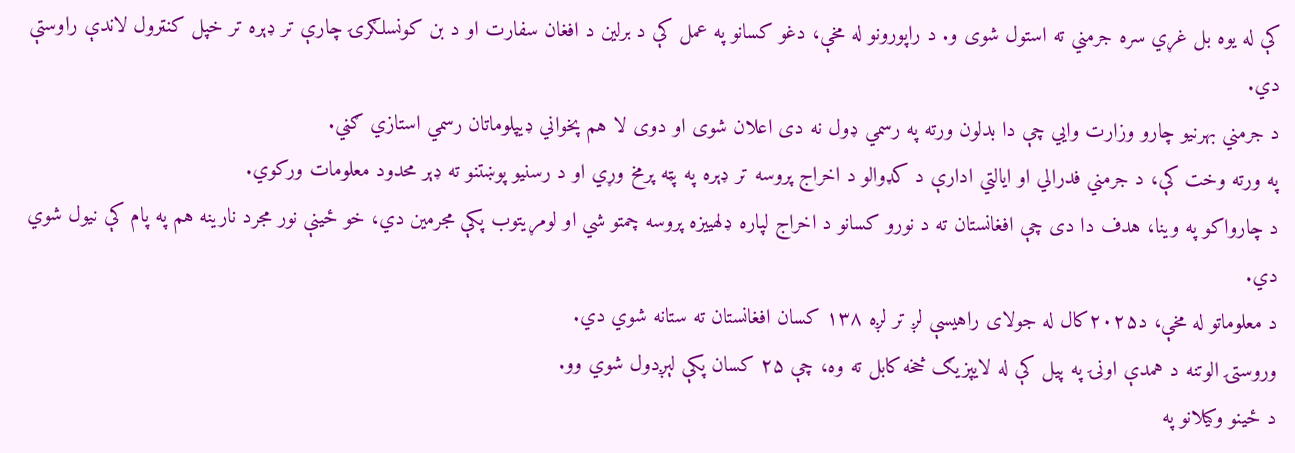کې له یوه بل غړي سره جرمني ته استول شوی و. د راپورونو له مخې، دغو کسانو په عمل کې د برلین د افغان سفارت او د بن کونسلګرۍ چارې تر ډېره تر خپل کنټرول لاندې راوستې دي.
د جرمني بهرنیو چارو وزارت وایي چې دا بدلون ورته په رسمي ډول نه دی اعلان شوی او دوی لا هم پخواني ډیپلوماتان رسمي استازي ګڼي.
په ورته وخت کې، د جرمني فدرالي او ایالتي ادارې د کډوالو د اخراج پروسه تر ډېره په پټه پرمخ وړي او د رسنیو پوښتنو ته ډېر محدود معلومات ورکوي.
د چارواکو په وینا، هدف دا دی چې افغانستان ته د نورو کسانو د اخراج لپاره ډلهییزه پروسه چمتو شي او لومړیتوب پکې مجرمین دي، خو ځینې نور مجرد نارینه هم په پام کې نیول شوي دي.
د معلوماتو له مخې، د۲۰۲۵کال له جولای راهیسې لږ تر لږه ۱۳۸ کسان افغانستان ته ستانه شوي دي.
وروستۍ الوتنه د همدې اونۍ په پیل کې له لایپزیګ څخه کابل ته وه، چې ۲۵ کسان پکې لېږدول شوي وو.
د ځینو وکیلانو په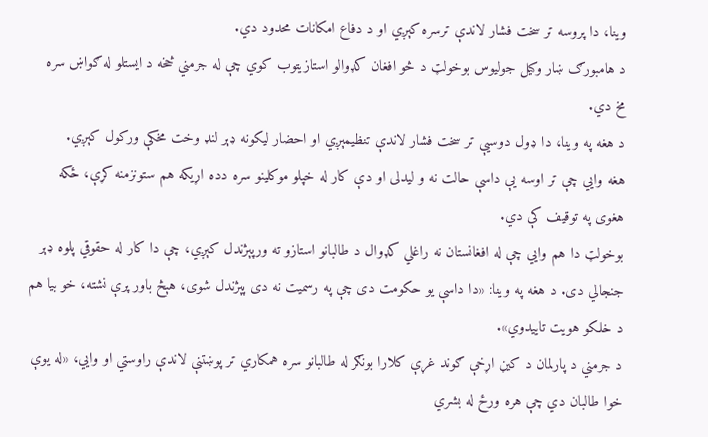وینا، دا پروسه تر سخت فشار لاندې ترسره کېږي او د دفاع امکانات محدود دي.
د هامبورګ ښار وکیل جولیوس بوخولټ د څو افغان کډوالو استازیتوب کوي چې له جرمني څخه د ایستلو له ګواښ سره مخ دي.
د هغه په وینا، دا ډول دوسیې تر سخت فشار لاندې تنظیمېږي او احضار لیکونه ډېر لنډ وخت مخکې ورکول کېږي.
هغه وایي چې تر اوسه یې داسې حالت نه و لیدلی او دې کار له خپلو موکلینو سره دده اړیکه هم ستونزمنه کړې، ځکه هغوی په توقیف کې دي.
بوخولټ دا هم وایي چې له افغانستان نه راغلي کډوال د طالبانو استازو ته ورپېژندل کېږي، چې دا کار له حقوقي پلوه ډېر جنجالي دی. د هغه په وینا: «دا داسې یو حکومت دی چې په رسمیت نه دی پېژندل شوی، هېڅ باور پرې نشته، خو بیا هم د خلکو هویت تاییدوي».
د جرمني د پارلمان د کیڼ اړخې ګوند غړې کلارا بونګر له طالبانو سره همکاري تر پوښتنې لاندې راوستي او وايي، «له یوې خوا طالبان دي چې هره ورځ له بشري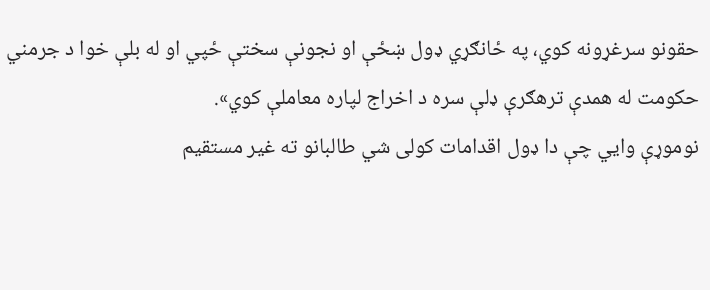حقونو سرغړونه کوي، په ځانګړي ډول ښځې او نجونې سختې ځپي او له بلې خوا د جرمني حکومت له همدې ترهګرې ډلې سره د اخراج لپاره معاملې کوي».
نوموړې وایي چې دا ډول اقدامات کولی شي طالبانو ته غیر مستقیم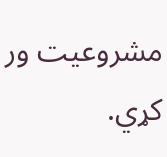مشروعیت ور کړي.